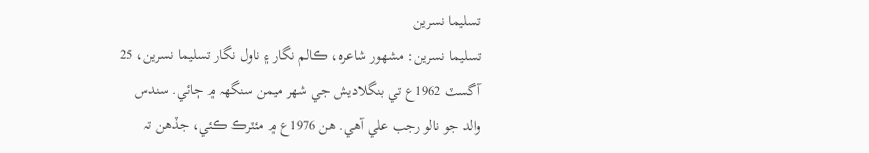تسليما نسرين
تسليما نسرين: مشھور شاعره، ڪالم نگار ۽ ناول نگار تسليما نسرين، 25 آگسٽ 1962ع تي بنگلاديش جي شھر ميمن سنگهہ ۾ ڄائي. سندس والد جو نالو رجب علي آهي. هن 1976ع ۾ مئٽرڪ ڪئي، جڏهن تہ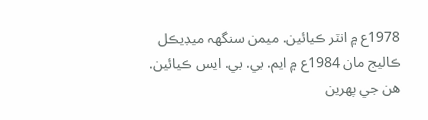1978ع ۾ انٽر ڪيائين. ميمن سنگهہ ميڊيڪل ڪاليج مان 1984ع ۾ ايم. بي. بي. ايس ڪيائين. هن جي پهرين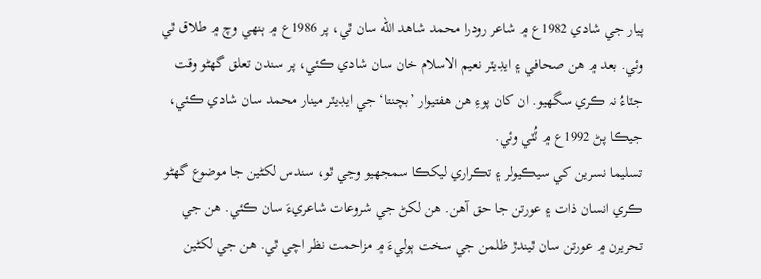پيار جي شادي 1982ع ۾ شاعر رودرا محمد شاهد الله سان ٿي، پر 1986ع ۾ ٻنهي وچ ۾ طلاق ٿي وئي. بعد ۾ هن صحافي ۽ ايڊيٽر نعيم الاسلام خان سان شادي ڪئي، پر سندن تعلق گهڻو وقت جٽاءُ نہ ڪري سگهيو. ان کان پوءِ هن هفتيوار ’بچنتا‘ جي ايڊيٽر مينار محمد سان شادي ڪئي، جيڪا پڻ 1992ع ۾ ٽُٽي وئي.
تسليما نسرين کي سيڪيولر ۽ تڪراري ليکڪا سمجهيو وڃي ٿو، سندس لکڻين جا موضوع گهڻو ڪري انسان ذات ۽ عورتن جا حق آهن. هن لکڻ جي شروعات شاعريءَ سان ڪئي. هن جي تحريرن ۾ عورتن سان ٿيندڙ ظلمن جي سخت ٻوليءَ ۾ مزاحمت نظر اچي ٿي. هن جي لکڻين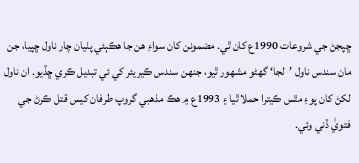ڇپجڻ جي شروعات 1990ع کان ٿي. مضمونن کان سواءِ هن جا هڪٻئي پٺيان چار ناول ڇپيا، جن مان سندس ناول ’لجا‘ گهڻو مشھور ٿيو، جنهن سندس ڪيريئر کي ئي تبديل ڪري ڇڏيو. ان ناول لکڻ کان پوءِ مٿس ڪيترا حملا ٿيا ۽ 1993ع ۾ هڪ مذهبي گروپ طرفان کيس قتل ڪرڻ جي فتويٰ ڏني وئي.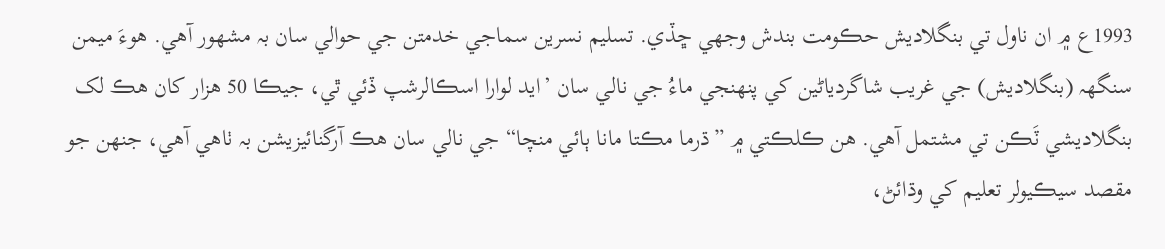1993ع ۾ ان ناول تي بنگلاديش حڪومت بندش وجهي ڇڏي. تسليم نسرين سماجي خدمتن جي حوالي سان بہ مشھور آهي. هوءَ ميمن سنگهہ (بنگلاديش) جي غريب شاگردياڻين کي پنھنجي ماءُ جي نالي سان ’ايد لوارا اسڪالرشپ ڏئي ٿي، جيڪا 50 هزار کان هڪ لک بنگلاديشي ٽَڪن تي مشتمل آهي. هن ڪلڪتي ۾ ”ڌرما مڪتا مانا ٻائي منچا“ جي نالي سان هڪ آرگنائيزيشن بہ ٺاهي آهي، جنهن جو مقصد سيڪيولر تعليم کي وڌائڻ،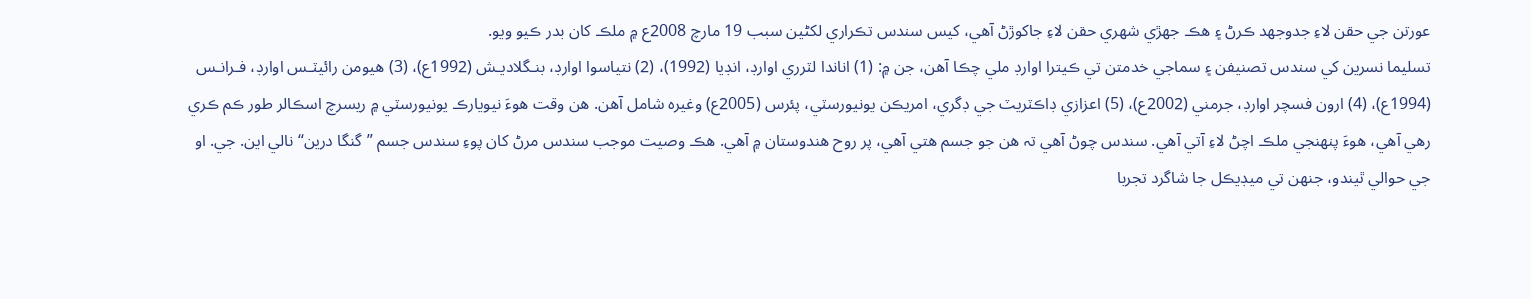عورتن جي حقن لاءِ جدوجھد ڪرڻ ۽ هڪ جهڙي شھري حقن لاءِ جاکوڙڻ آهي، کيس سندس تڪراري لکڻين سبب 19 مارچ 2008ع ۾ ملڪ کان بدر ڪيو ويو.
تسليما نسرين کي سندس تصنيفن ۽ سماجي خدمتن تي ڪيترا اوارڊ ملي چڪا آهن، جن ۾: (1) اناندا لٽرري اوارڊ، انڊيا (1992)، (2) نتياسوا اوارڊ، بنـگلاديـش (1992ع)، (3) هيومن رائيٽـس اوارڊ، فـرانـس (1994ع)، (4) ارون فسچر اوارڊ، جرمني (2002ع)، (5) اعزازي ڊاڪٽريٽ جي ڊگري، امريڪن يونيورسٽي، پئرس (2005ع) وغيرہ شامل آهن. هن وقت هوءَ نيويارڪ يونيورسٽي ۾ ريسرچ اسڪالر طور ڪم ڪري رهي آهي، هوءَ پنھنجي ملڪ اچڻ لاءِ آتي آهي. سندس چوڻ آهي تہ هن جو جسم هتي آهي، پر روح هندوستان ۾ آهي. هڪ وصيت موجب سندس مرڻ کان پوءِ سندس جسم ”گنگا درين“ نالي اين. جي. او جي حوالي ٿيندو، جنهن تي ميڊيڪل جا شاگرد تجربا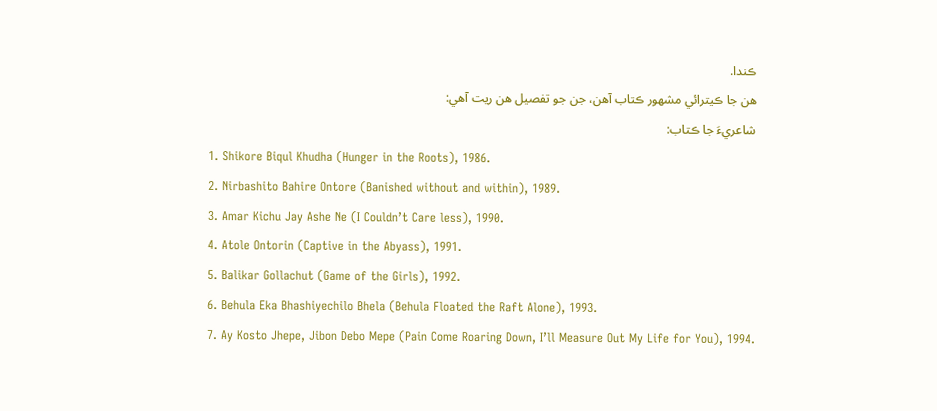ڪندا.
هن جا ڪيترائي مشھور ڪتاب آهن، جن جو تفصيل هن ريت آهي:
شاعريءَ جا ڪتاب:
1. Shikore Biqul Khudha (Hunger in the Roots), 1986.
2. Nirbashito Bahire Ontore (Banished without and within), 1989.
3. Amar Kichu Jay Ashe Ne (I Couldn’t Care less), 1990.
4. Atole Ontorin (Captive in the Abyass), 1991.
5. Balikar Gollachut (Game of the Girls), 1992.
6. Behula Eka Bhashiyechilo Bhela (Behula Floated the Raft Alone), 1993.
7. Ay Kosto Jhepe, Jibon Debo Mepe (Pain Come Roaring Down, I’ll Measure Out My Life for You), 1994.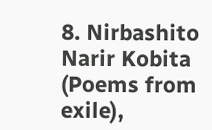8. Nirbashito Narir Kobita (Poems from exile),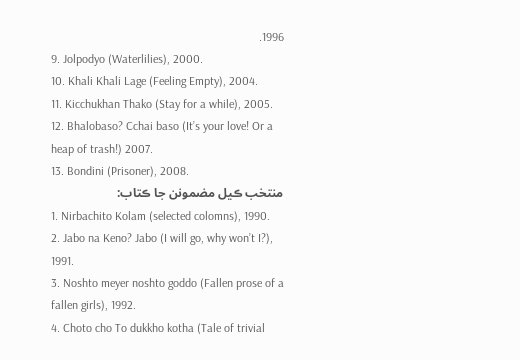1996.
9. Jolpodyo (Waterlilies), 2000.
10. Khali Khali Lage (Feeling Empty), 2004.
11. Kicchukhan Thako (Stay for a while), 2005.
12. Bhalobaso? Cchai baso (It’s your love! Or a heap of trash!) 2007.
13. Bondini (Prisoner), 2008.
منتخب ڪيل مضمونن جا ڪتاب:
1. Nirbachito Kolam (selected colomns), 1990.
2. Jabo na Keno? Jabo (I will go, why won’t I?), 1991.
3. Noshto meyer noshto goddo (Fallen prose of a fallen girls), 1992.
4. Choto cho To dukkho kotha (Tale of trivial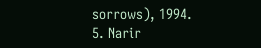sorrows), 1994.
5. Narir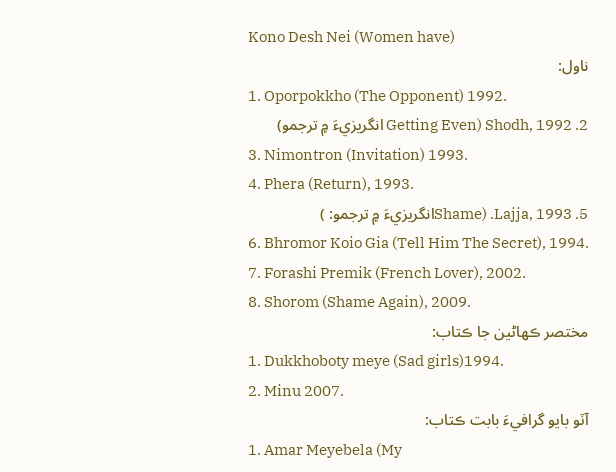Kono Desh Nei (Women have)
ناول:
1. Oporpokkho (The Opponent) 1992.
2. Shodh, 1992 (Getting Even انگريزيءَ ۾ ترجمو)
3. Nimontron (Invitation) 1993.
4. Phera (Return), 1993.
5. Lajja, 1993. (Shameانگريزيءَ ۾ ترجمو: )
6. Bhromor Koio Gia (Tell Him The Secret), 1994.
7. Forashi Premik (French Lover), 2002.
8. Shorom (Shame Again), 2009.
مختصر ڪهاڻين جا ڪتاب:
1. Dukkhoboty meye (Sad girls)1994.
2. Minu 2007.
آٽو بايو گرافيءَ بابت ڪتاب:
1. Amar Meyebela (My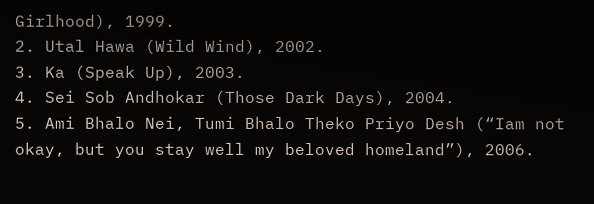Girlhood), 1999.
2. Utal Hawa (Wild Wind), 2002.
3. Ka (Speak Up), 2003.
4. Sei Sob Andhokar (Those Dark Days), 2004.
5. Ami Bhalo Nei, Tumi Bhalo Theko Priyo Desh (“Iam not okay, but you stay well my beloved homeland”), 2006.